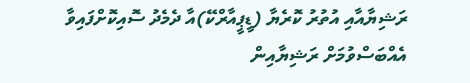ރަޝިޔާއާއި އުތުރު ކޮރެޔާ (ޑީޕީއާރްކޭ)އާ ދެމެދު ސޮއިކޮށްފައިވާ އެއްބަސްވުމަށް ރަޝިޔާއިން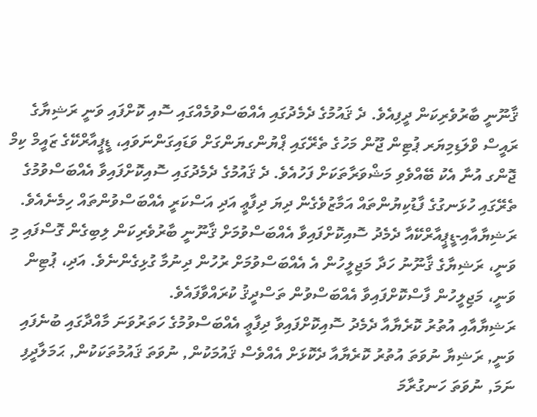ޤާނޫނީ ބާރުވެރިކަން ދީފިއެވެ. ދެ ޤައުމުގެ ދެމެދުގައި އެއްބަސްވުމެއްގައި ސޮއި ކޮށްފައި ވަނީ ރަޝިޔާގެ ރައީސް ވްލަޑިމިޔަރ ޕުޓިން ޖޫން މަހުގެ ތެރޭގައި ޕްޔުންގޔަންގަށް ވަޑައިގަންނަވައި، ޑީޕީއާރްކޭގެ ޒައީމް ކިމް ޖޮންގ އުނާ އެކު ބޭއްވެވި މަޝްވަރާތަކަށް ފަހުއެވެ. ދެ ޤައުމުގެ ދެމެދުގައި ސޮއިކޮށްފައިވާ އެއްބަސްވުމުގެ ތެރޭގައި ހުޅަނގުގެ ފާޑުކިޔުންތައް އަމާޒުވެގެން ދިޔަ ދިފާޢީ އަދި އަސްކަރީ އެއްބަސްވުންތައް ހިމެނެއެވެ.
ރަޝިޔާއާއި-ޑީޕީއާރްކޭއާ ދެމެދު ސޮއިކޮށްފައިވާ އެއްބަސްވުމަށް ޤާނޫނީ ބާރުވެރިކަން ލިބިގެން ގޮސްފައި މި ވަނީ، ރަޝިޔާގެ ޤާނޫނު ހަދާ މަޖިލީހުން އެ އެއްބަސްވުމަށް ރުހުން ދިނުމާ ގުޅިގެންނެވެ. އަދި، ޕުޓިން ވަނީ، މަޖިލީހުން ފާސްކޮށްފައިވާ އެއްބަސްވުން ތަސްދީޤު ކުރައްވާފައެވެ.
ރަޝިޔާއާއި އުތުރު ކޮރެޔާއާ ދެމެދު ސޮއިކޮށްފައިވާ ދިފާޢީ އެއްބަސްވުމުގެ ހަތަރުވަނަ މާއްދާގައި ބުނެފައި ވަނީ, ރަޝިޔާ ނުވަތަ އުތުރު ކޮރެޔާއާ ދެކޮޅަށް އެއްވެސް ޤައުމަކުން, ނުވަތަ ޤައުމުތަކަކުން, ޙަމަލާދީފި ނަމަ, ނުވަތަ ހަނގުރާމަ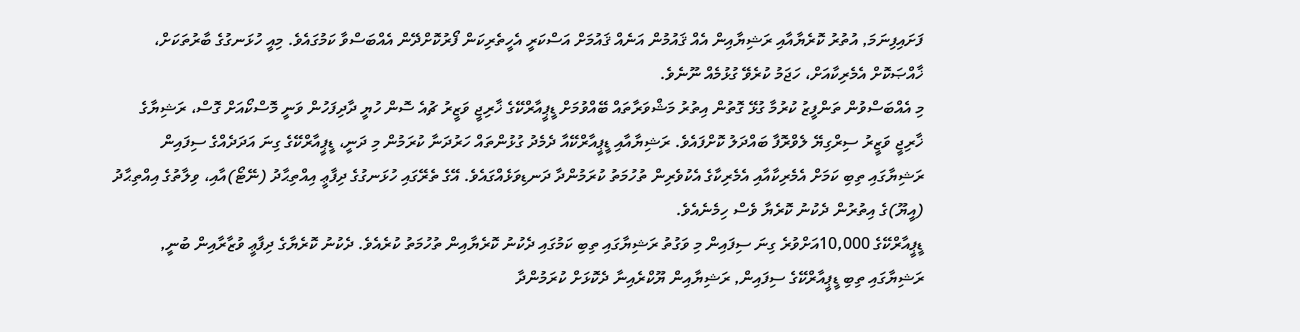ފަށައިފިނަމަ, އުތުރު ކޮރެޔާއާއި ރަޝިޔާއިން އެއް ޤައުމުން އަނެއް ޤައުމަށް އަސްކަރީ އެހީތެރިކަން ފޯރުކޮށްދޭން އެއްބަސްވާ ކަމުގައެވެ. މިއީ ހުޅަނގުގެ ބާރުތަކަށް، ޚާއްޞަކޮށް އެމެރިކާއަށް، ހަޖަމު ކުރެވޭ ގުޅުމެއް ނޫނެވެ.
މި އެއްބަސްވުން ތަންފީޒު ކުރުމާ ގުޅޭ ގޮތުން އިތުރު މަޝްވަރާތައް ބޭއްވުމަށް ޑީޕީއާރްކޭގެ ޚާރިޖީ ވަޒީރު ޗުއެ ސޮން ހުޔީ ދާދިފަހުން ވަނީ މޮސްކޯއަށް ގޮސް، ރަޝިޔާގެ ޚާރިޖީ ވަޒީރު ސިރްގިޔޭ ލެވްރޮފާ ބައްދަލު ކޮށްފައެވެ. ރަޝިޔާއާއި ޑީޕީއާރްކޭއާ ދެމެދު ގުޅުންތައް ހަރުދަނާ ކުރަމުން މި ދަނީ، ޑީޕީއާރްކޭގެ ގިނަ އަދަދެއްގެ ސިފައިން ރަޝިޔާގައި ތިބި ކަމަށް އެމެރިކާއާއި އެމެރިކާގެ އެކުވެރިން ތުހުމަތު ކުރަމުންދާ ދަނޑިވަޅެއްގައެވެ. އޭގެ ތެރޭގައި ހުޅަނގުގެ ދިފާޢީ އިއްތިޙާދު (ނޭޓޯ)އާއި، ވިލާތުގެ އިއްތިޙާދު (އީޔޫ)ގެ އިތުރުން ދެކުނު ކޮރެޔާ ވެސް ހިމެނެއެވެ.
ޑީޕީއާރްކޭގެ 10,000އަށްވުރެ ގިނަ ސިފައިން މި ވަގުތު ރަޝިޔާގައި ތިބި ކަމުގައި ދެކުނު ކޮރެޔާއިން ތުހުމަތު ކުރެއެވެ. ދެކުނު ކޮރެޔާގެ ދިފާޢީ ވުޒާރާއިން ބުނީ, ރަޝިޔާގައި ތިބި ޑީޕީއާރްކޭގެ ސިފައިން, ރަޝިޔާއިން ޔޫކްރެއިނާ ދެކޮޅަށް ކުރަމުންދާ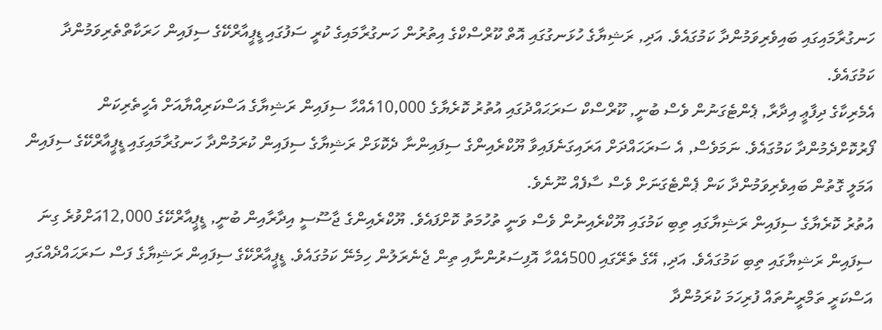ހަނގުރާމައިގައި ބައިވެރިވަމުންދާ ކަމުގައެވެ. އަދި, ރަޝިޔާގެ ހުޅަނގުގައި އޮތް ކޫރްސްކްގެ އިތުރުން ހަނގުރާމައިގެ ކުރީ ސަފުގައި ޑީޕީއާރްކޭގެ ސިފައިން ހަރަކާތްތެރިވަމުންދާ ކަމުގައެވެ.
އެމެރިކާގެ ދިފާޢީ އިދާރާ, ޕެންޓެގަނުން ވެސް ބުނީ, ކޫރްސްކް ސަރަޙައްދުގައި އުތުރު ކޮރެޔާގެ 10,000އެއްހާ ސިފައިން ރަޝިޔާގެ އަސްކަރިއްޔާއަށް އެހީތެރިކަން ފޯރުކޮށްދެމުންދާ ކަމުގައެވެ. ނަމަވެސް, އެ ސަރަޙައްދަށް އަރައިގަނެފައިވާ ޔޫކްރެއިންގެ ސިފައިންނާ ދެކޮޅަށް ރަޝިޔާގެ ސިފައިން ކުރަމުންދާ ހަނގުރާމައިގައި ޑީޕީއާރްކޭގެ ސިފައިން އަމަލީ ގޮތުން ބައިވެރިވަމުންދާ ކަން ޕެންޓެގަނަށް ވެސް ސާފެއް ނޫނެވެ.
އުތުރު ކޮރެޔާގެ ސިފައިން ރަޝިޔާގައި ތިބި ކަމުގައި ޔޫކްރެއިނުން ވެސް ވަނީ ތުހުމަތު ކޮށްފައެވެ. ޔޫކްރެއިންގެ ޖާސޫސީ އިދާރާއިން ބުނީ, ޑީޕީއާރްކޭގެ 12,000އަށްވުރެ ގިނަ ސިފައިން ރަޝިޔާގައި ތިބި ކަމުގައެވެ. އަދި, އޭގެ ތެރޭގައި 500އެއްހާ އޮފިސަރުންނާއި ތިން ޖެނެރަލުން ހިމެނޭ ކަމުގައެވެ. ޑީޕީއާރްކޭގެ ސިފައިން ރަޝިޔާގެ ފަސް ސަރަޙައްދެއްގައި އަސްކަރީ ތަމްރީނުތައް ފުރިހަމަ ކުރަމުންދާ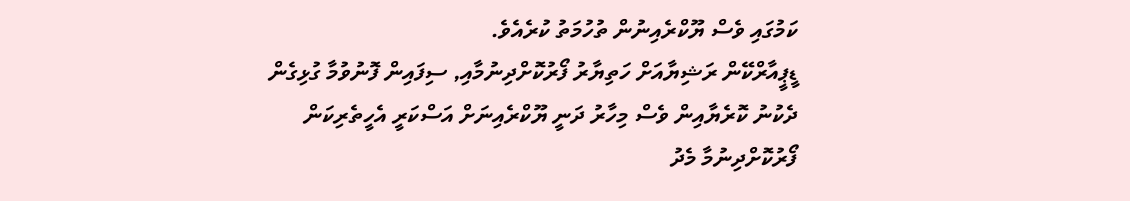ކަމުގައި ވެސް ޔޫކްރެއިނުން ތުހުމަތު ކުރެއެވެ.
ޑީޕީއާރްކޭން ރަޝިޔާއަށް ހަތިޔާރު ފޯރުކޮށްދިނުމާއި, ސިފައިން ފޮނުވުމާ ގުޅިގެން ދެކުނު ކޮރެޔާއިން ވެސް މިހާރު ދަނީ ޔޫކްރެއިނަށް އަސްކަރީ އެހީތެރިކަން ފޯރުކޮށްދިނުމާ މެދު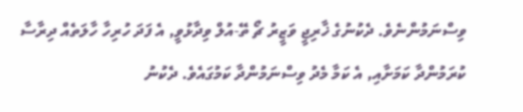ވިސްނަމުންނެވެ. ދެކުނުގެ ޚާރިޖީ ވަޒީރު ޗޯ ތޭ-އުލް ވިދާޅުވީ, އެ ފަދަ ހުރިހާ ހާލަތެއް ދިރާސާ ކުރަމުންދާ ކަމަށާއި, އެ ކަމާ މެދު ވިސްނަމުންދާ ކަމުގައެވެ. ދެކުނު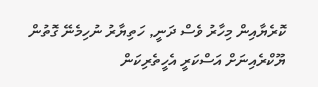ކޮރެޔާއިން މިހާރު ވެސް ދަނީ, ހަތިޔާރު ނުހިމެނޭ ގޮތުން ޔޫކްރެއިނަށް އަސްކަރީ އެހީތެރިކަން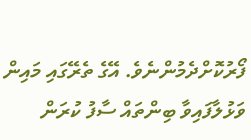ފޯރުކޮށްދެމުންނެވެ. އޭގެ ތެރޭގައި މައިން ވަޅުލާފައިވާ ބިންތައް ސާފު ކުރަން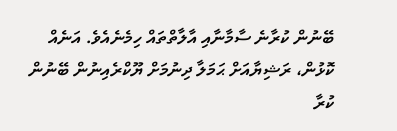ބޭނުން ކުރާނެ ސާމާނާއި އާލާތްތައް ހިމެނެއެވެ. އަނެއް ކޮޅުން، ރަޝިޔާއަށް ޙަމަލާ ދިނުމަށް ޔޫކްރެއިނުން ބޭނުން ކުރާ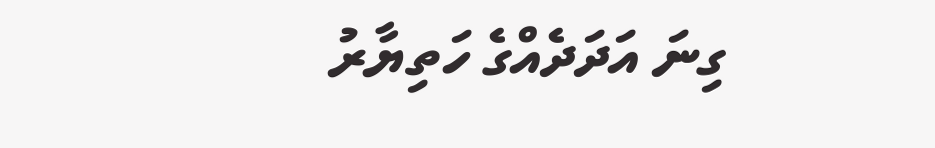ގިނަ އަދަދެއްގެ ހަތިޔާރު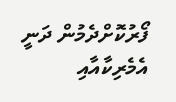ފޯރުކޮށްދެމުން ދަނީ އެމެރިކާއާއި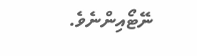ނޭޓޯއިންނެވެ.